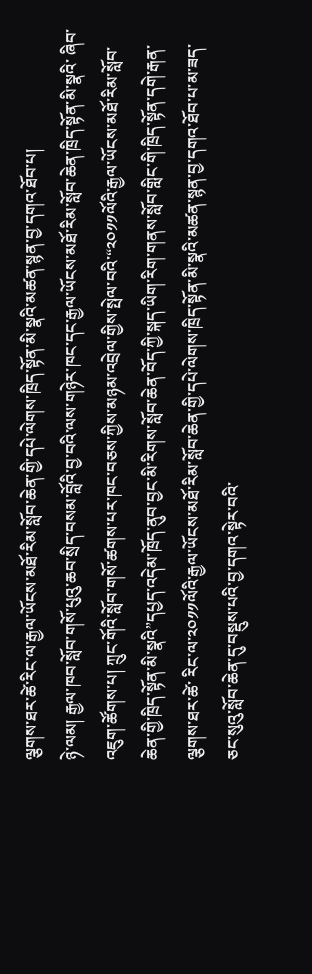ལྕགས་ཐར་ཚེ་རིང་ལ་རྒྱལ་ཡོངས་མཐོ་རིམ་སློབ་ཆེན་གྱི་དཔེ་ལེགས་ཁྲིད་སྟོན་མི་སྣའི་མཚན་སྙན་བྱ་དགའ་ཐོབ་པ།
ཉེ་ལམ། རྒྱལ་ཁབ་སློབ་གསོ་པུའུ་ཆབ་སྲིད་བསམ་བློའི་བྱ་བའི་ལས་གཉེར་ཁང་དང་རྒྱལ་ཡོངས་མཐོ་རིམ་སློབ་ཆེན་ཁྲིད་སྟོན་མི་སྣའི་ ཞིབ་འཇུག་ཚོགས་པ། ཀྲུང་གོའི་སློབ་གསོ་ཚགས་པར་ཁང་བཅས་ཀྱིས་མཉམ་འབྲེལ་གྱིས་སྤེལ་བའི་“༢༠༡༡ལོའི་རྒྱལ་ཡོངས་མཐོ་རིམ་སློབ་ཆེན་གྱི་ཁྲིད་སྟོན་མི་སྣའི”དཔྱད་འདེམ་ཁྲོད་ནུབ་བྱང་མི་རིགས་སློབ་ཆེན་བོད་ཀྱི་སྐད་ཡིག་རིག་གནས་སློབ་གླིང་གི་ཁྲིད་སྟོན་དགེ་རྒན་ལྕགས་ཐར་ཚེ་ རིང་ལ་༢༠༡༡ལོའི་རྒྱལ་ཡོངས་མཐོ་རིམ་སློབ་ཆེན་གྱི་དཔེ་ལེགས་ཁྲིད་སྟོན་མི་སྣའི་མཚན་སྙན་བྱ་དགའ་ཐོབ་པ་མ་ཟད་ཅང་སུའུ་སློབ་ཆེན་དུ་བསྡུས་པའི་བྱ་དགའ་སྟེར་བའི་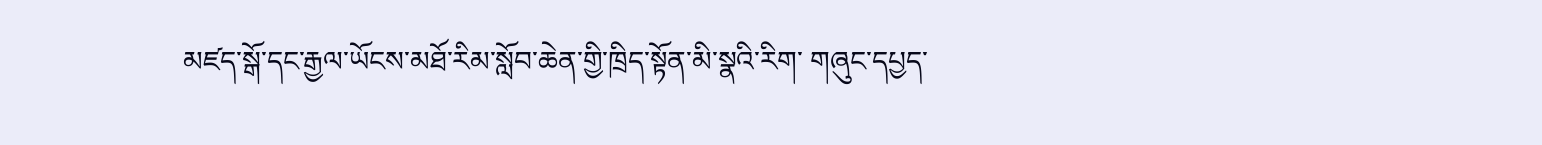མཛད་སྒོ་དང་རྒྱལ་ཡོངས་མཐོ་རིམ་སློབ་ཆེན་གྱི་ཁྲིད་སྟོན་མི་སྣའི་རིག་ གཞུང་དཔྱད་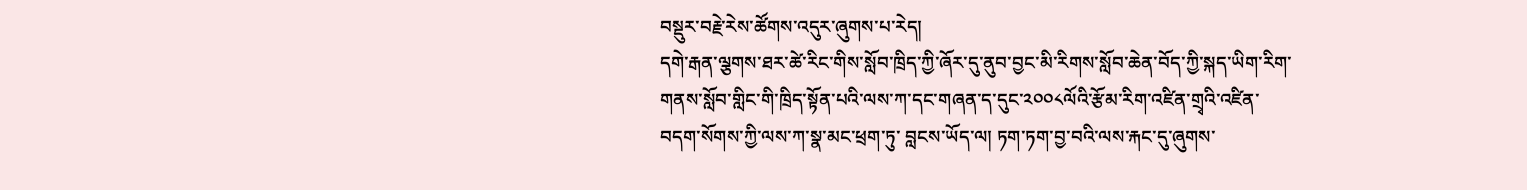བསྡུར་བརྗེ་རེས་ཚོགས་འདུར་ཞུགས་པ་རེད།
དགེ་རྒན་ལྕགས་ཐར་ཚེ་རིང་གིས་སློབ་ཁྲིད་ཀྱི་ཞོར་དུ་ནུབ་བྱང་མི་རིགས་སློབ་ཆེན་བོད་ཀྱི་སྐད་ཡིག་རིག་གནས་སློབ་གླིང་གི་ཁྲིད་སྟོན་པའི་ལས་ཀ་དང་གཞན་ད་དུང་༢༠༠༨ལོའི་རྩོམ་རིག་འཛིན་གྲྭའི་འཛིན་བདག་སོགས་ཀྱི་ལས་ཀ་སྣ་མང་ཕྲག་ཏུ་ བླངས་ཡོད་ལ། ཏག་ཏག་བྱ་བའི་ལས་རྐང་དུ་ཞུགས་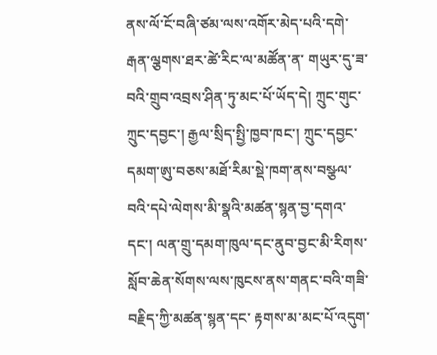ནས་ལོ་ངོ་བཞི་ཙམ་ལས་འགོར་མེད་པའི་དགེ་རྒན་ལྕགས་ཐར་ཚེ་རིང་ལ་མཚོན་ན་ གཡུར་དུ་ཟ་བའི་གྲུབ་འབྲས་ཤིན་ཏུ་མང་པོ་ཡོད་དེ། ཀྲུང་གུང་ཀྲུང་དབྱང་། རྒྱལ་སྲིད་སྤྱི་ཁྱབ་ཁང་། ཀྲུང་དབྱང་དམག་ཨུ་བཅས་མཐོ་རིམ་སྡེ་ཁག་ནས་བསྩལ་བའི་དཔེ་ལེགས་མི་སྣའི་མཚན་སྙན་བྱ་དགའ་དང་། ལན་གྲུ་དམག་ཁུལ་དང་ནུབ་བྱང་མི་རིགས་སློབ་ཆེན་སོགས་ལས་ཁུངས་ནས་གནང་བའི་གཟི་བརྗིད་ཀྱི་མཚན་སྙན་དང་ རྟགས་མ་མང་པོ་འདུག་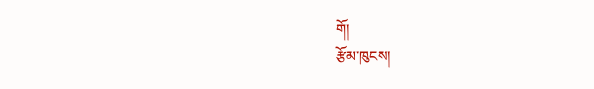གོ།
རྩོམ་ཁུངས།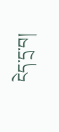ངེད་དྲ་བ།